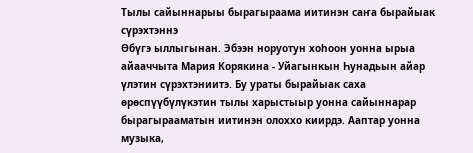Тылы сайыннарыы бырагыраама иитинэн саҥа бырайыак сүрэхтэннэ
Өбүгэ ыллыгынан. Эбээн норуотун хоһоон уонна ырыа айааччыта Мария Корякина - Уйагынкын Һунадьын айар үлэтин сүрэхтэниитэ. Бу ураты бырайыак саха өрөспүүбүлүкэтин тылы харыстыыр уонна сайыннарар бырагырааматын иитинэн олоххо киирдэ. Ааптар уонна музыка,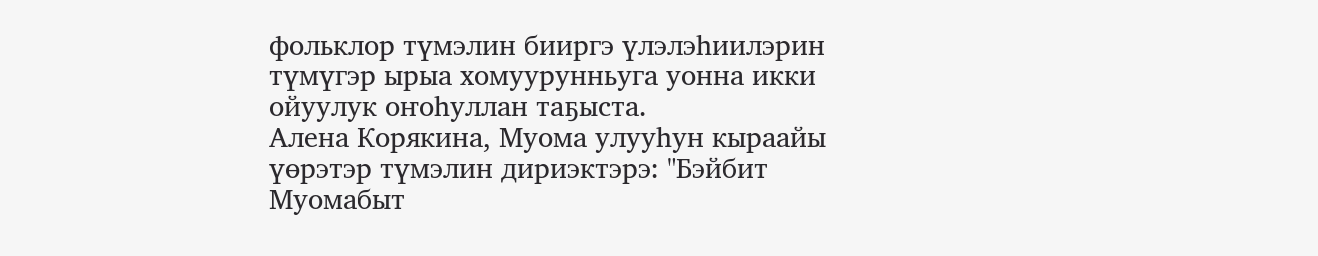фольклор түмэлин бииргэ үлэлэһиилэрин түмүгэр ырыа хомуурунньуга уонна икки ойуулук оҥоһуллан таҕыста.
Алена Корякина, Муома улууһун кыраайы үөрэтэр түмэлин дириэктэрэ: "Бэйбит Муомабыт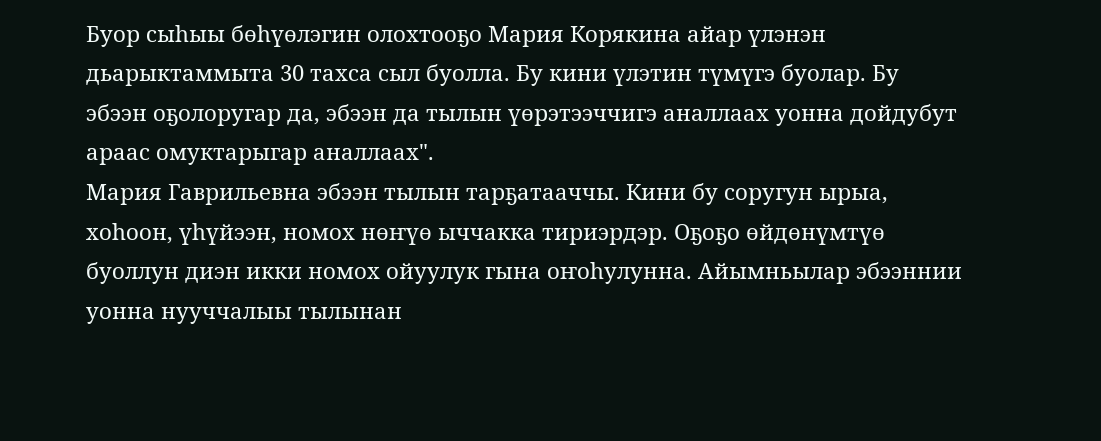Буор сыһыы бөһүөлэгин олохтооҕо Мария Корякина айар үлэнэн дьарыктаммыта 30 тахса сыл буолла. Бу кини үлэтин түмүгэ буолар. Бу эбээн оҕолоругар да, эбээн да тылын үөрэтээччигэ аналлаах уонна дойдубут араас омуктарыгар аналлаах".
Мария Гаврильевна эбээн тылын тарҕатааччы. Кини бу соругун ырыа, хоһоон, үһүйээн, номох нөҥүө ыччакка тириэрдэр. Оҕоҕо өйдөнүмтүө буоллун диэн икки номох ойуулук гына оҥоһулунна. Айымньылар эбээннии уонна нууччалыы тылынан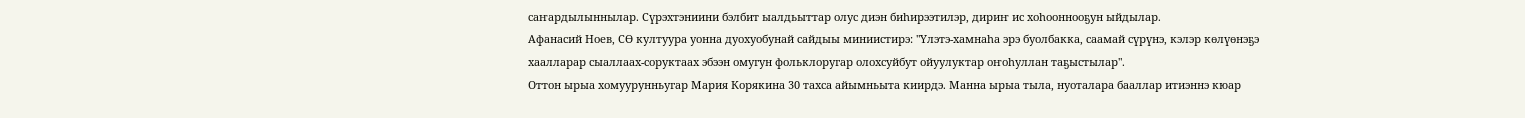саҥардылыннылар. Сүрэхтэниини бэлбит ыалдьыттар олус диэн биһирээтилэр, дириҥ ис хоһооннооҕун ыйдылар.
Афанасий Ноев, СӨ култуура уонна дуохуобунай сайдыы миниистирэ: "Үлэтэ-хамнаһа эрэ буолбакка, саамай сүрүнэ, кэлэр көлүөнэҕэ хаалларар сыаллаах-соруктаах эбээн омугун фольклоругар олохсуйбут ойуулуктар оҥоһуллан таҕыстылар".
Оттон ырыа хомуурунньугар Мария Корякина 30 тахса айымньыта киирдэ. Манна ырыа тыла, нуоталара бааллар итиэннэ кюар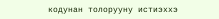кодунан толорууну истиэххэ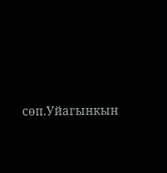сөп.Уйагынкын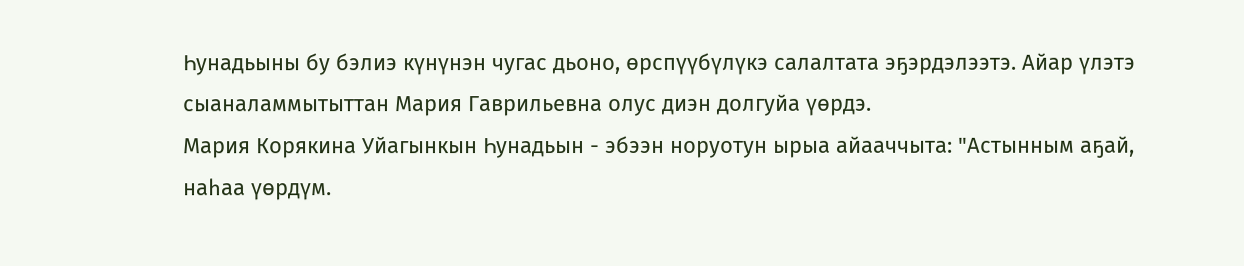Һунадьыны бу бэлиэ күнүнэн чугас дьоно, өрспүүбүлүкэ салалтата эҕэрдэлээтэ. Айар үлэтэ сыаналаммытыттан Мария Гаврильевна олус диэн долгуйа үөрдэ.
Мария Корякина Уйагынкын Һунадьын - эбээн норуотун ырыа айааччыта: "Астынным аҕай, наһаа үөрдүм.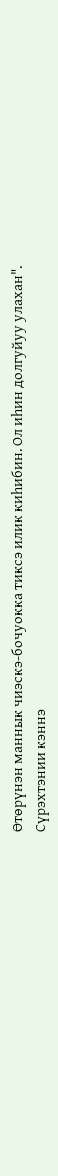Өтөрүнэн маннык чиэскэ-бочуокка тиксэ илик киһибин. Ол иһин долгуйуу улахан".
Сүрэхтэнии кэннэ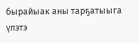бырайыак аны тарҕатыыга үлэтэ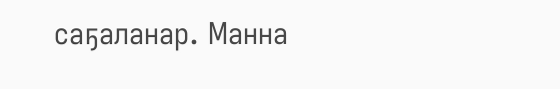саҕаланар. Манна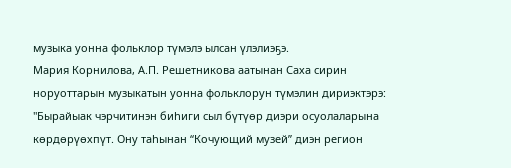музыка уонна фольклор түмэлэ ылсан үлэлиэҕэ.
Мария Корнилова, А.П. Решетникова аатынан Саха сирин норуоттарын музыкатын уонна фольклорун түмэлин дириэктэрэ: "Бырайыак чэрчитинэн биһиги сыл бүтүөр диэри осуолаларына көрдөрүөхпүт. Ону таһынан “Кочующий музей” диэн регион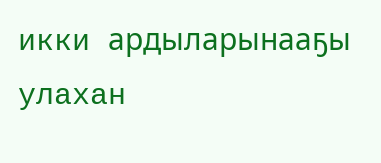икки ардыларынааҕы улахан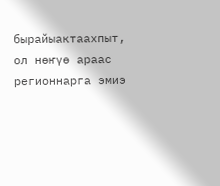бырайыактаахпыт, ол нөҥүө араас регионнарга эмиэ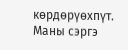көрдөрүөхпүт. Маны сэргэ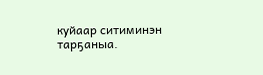куйаар ситиминэн тарҕаныа.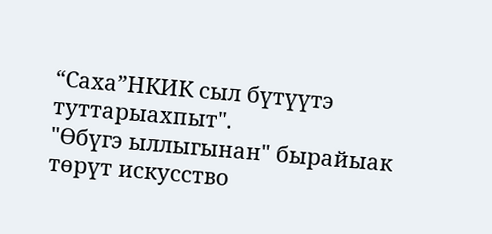“Саха”НКИК сыл бүтүүтэ туттарыахпыт".
"Өбүгэ ыллыгынан" бырайыак төрүт искусство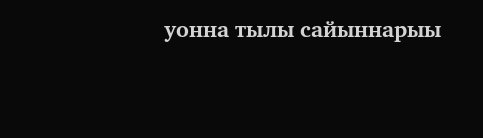уонна тылы сайыннарыы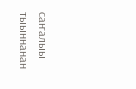саҥалыы тыыннанан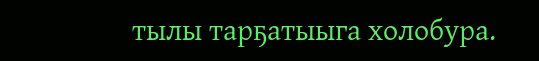тылы тарҕатыыга холобура.